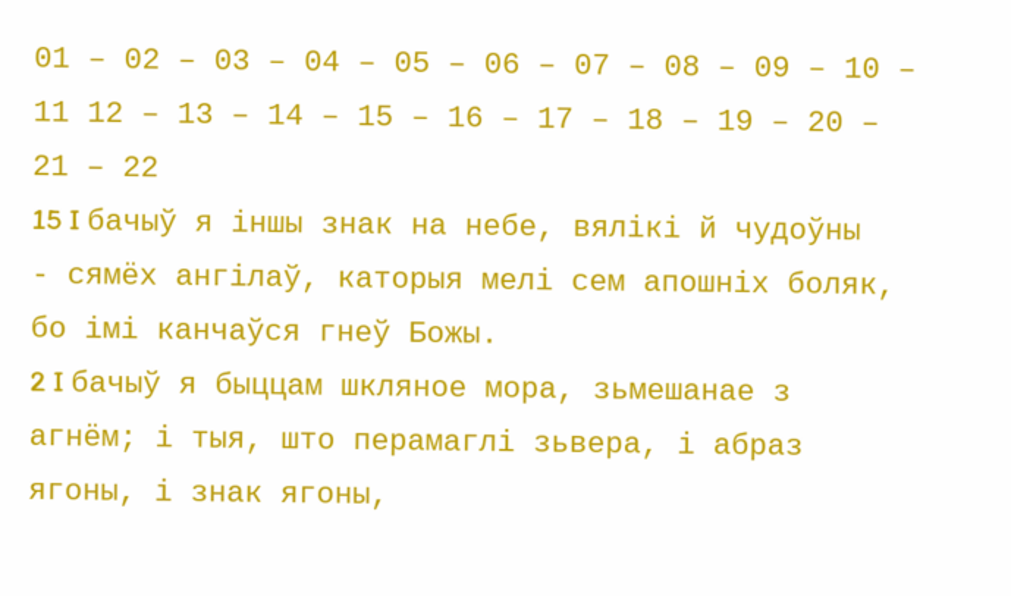01 – 02 – 03 – 04 – 05 – 06 – 07 – 08 – 09 – 10 – 11 12 – 13 – 14 – 15 – 16 – 17 – 18 – 19 – 20 – 21 – 22
15 I бачыў я іншы знак на небе, вялікі й чудоўны - сямёх ангілаў, каторыя мелі сем апошніх боляк, бо імі канчаўся гнеў Божы.
2 I бачыў я быццам шкляное мора, зьмешанае з агнём; і тыя, што перамаглі зьвера, і абраз ягоны, і знак ягоны,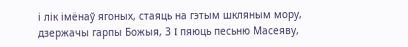і лік імёнаў ягоных, стаяць на гэтым шкляным мору, дзержачы гарпы Божыя, 3 I пяюць песьню Масеяву,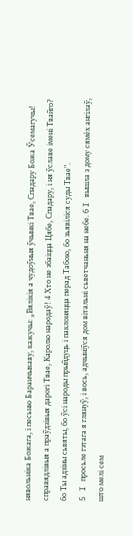нявольніка Божага, і песьню Баранчыкаву, кажучы: „Вялікія а чудоўныя ўчынкі Твае, Спадару Божа Ўсемагучы! справядлівыя а праўдзівыя дарогі Твае, Каролю народаў! 4 Хто не збаіцца Цябе, Спадару, і ня ўславе імені Твайго? бо Ты адзіны сьвяты, бо ўсі народы прыйдуць і паклоняцца перад Табою, бо зьявіліся суды Твае".
5 I просьле гэтага я глянуў, і вось, адчыніўся дом вітальні сьветчаньня на небе. 6 I вышла з дому сямёх ангілаў, што мелі сем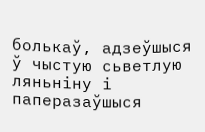болькаў, адзеўшыся ў чыстую сьветлую ляньніну і паперазаўшыся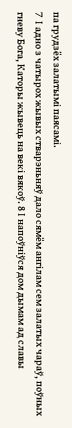па грудзёх залатымі паясамі.
7 I адно з чатырох жывых стварэньняў дало сямём ангілам сем залатых чараў, поўных гневу Бога, Каторы жывець на векі вякоў. 8 I напоўніўся дом дымам ад славы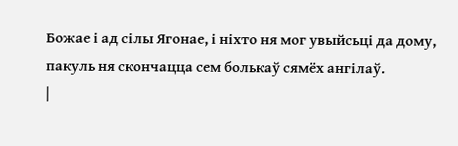Божае і ад сілы Ягонае, і ніхто ня мог увыйсьці да дому, пакуль ня скончацца сем болькаў сямёх ангілаў.
|